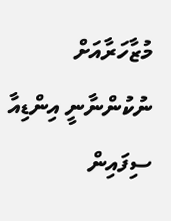މުޒާހަރާއަށް ނުކުންނާނީ އިންޑިއާ ސިފައިން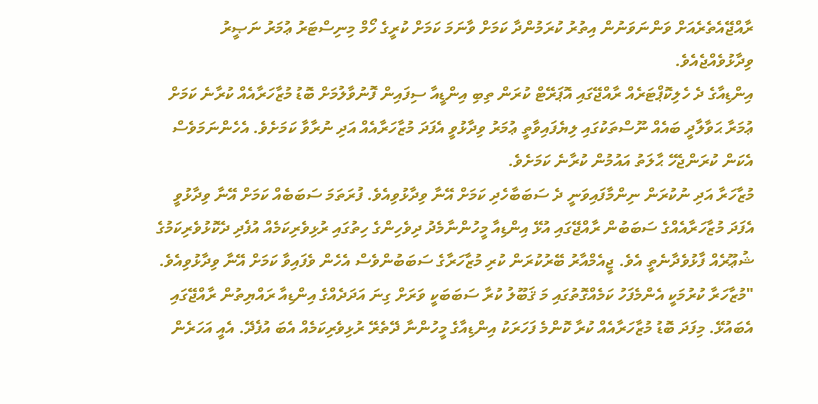ރާއްޖޭއެތެރެއަށް ވަންނަވަނުން އިތުރު ކުރަމުންދާ ކަމަށް ވާނަމަ ކަމަށް ކުރީގެ ހޯމް މިނިސްޓަރު ޢުމަރު ނަޞީރު ވިދާޅުވެއްޖެއެވެ.
އިންޑިއާގެ ދެ ހެލިކޮޕްޓަރެއް ރާއްޖޭގައި އޮޕަރޭޓް ކުރަން ތިބި އިންޑީއާ ސިފައިން ފޮނުވާލުމަށް ބޮޑު މުޒާހަރާއެއް ކުރާނެ ކަމަށް ޢުމަރާ ޙަވާލާދީ ބައެއް ނޫސްތަކުގައި ލިޔެފައިވާތީ ޢުމަރު ވިދާޅުވީ އެފަދަ މުޒާހަރާއެއް އަދި ނުރާވާ ކަމަށެވެ. އެހެންނަމަވެސް އެކަން ކުރަންޖެހޭ ޙާލަތު އައުމުން ކުރާނެ ކަމަށެވެ.
މުޒާހަރާ އަދި ނުކުރަން ނިންމާފައިވަނީ ދެ ސަބަބާހެދި ކަމަށް އޭނާ ވިދާޅުވިއެވެ. ފުރަތަމަ ސަބަބެއް ކަމަށް އޭނާ ވިދާޅުވީ އެފަދަ މުޒާހަރާއެއްގެ ސަބަބުން ރާއްޖޭގައި އުޅޭ އިންޑިއާ މީހުންނާމެދު ދިވެހިންގެ ހިތުގައި ރުޅިވެރިކަމެއް އުފެދި ދެކޮޅުވެރިކަމުގެ ޝުޢޫރެއް ފާޅުވެދާނެތީ އެވެ. ޖީއެމްއާރު ބޭރުކުރަން ކުރި މުޒާހަރާގެ ސަބަބުންވެސް އެހެން ވެފައިވާ ކަމަށް އޭނާ ވިދާޅުވިއެވެ.
"މުޒާހަރާ ކުރުމަކީ އެންމެފަހު ކަމެއްގޮތުގައި މަ ޤަބޫލު ކުރާ ސަބަބަކީ ވަރަށް ގިނަ އަދަދެއްގެ އިންޑިއާ ރައްޔިތުން ރާއްޖޭގައި އެބައުޅޭ. މިފަދަ ބޮޑު މުޒާހަރާއެއް ކުރާ ކޮންމެ ފަހަރަކު އިންޑިއާގެ މީހުންނާ ދޭތެރޭ ރުޅިވެރިކަމެއް އެބަ އުފެދޭ. އެއީ އަހަރެން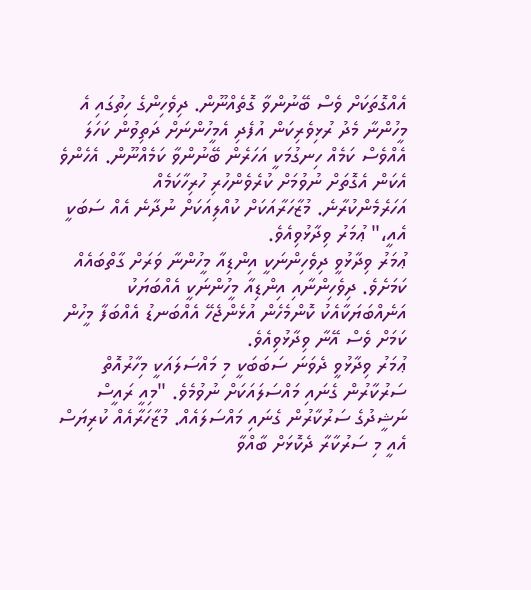އެއްގޮތަކަށް ވެސް ބޭނުންވާ ގޮތެއްނޫން. ދިވެހިންގެ ހިތުގައި އެ މީހުންނާ މެދު ރުޅިވެރިކަން އުފެދި އެމީހުންނަށް ދަތިވުން ކަހަލަ އެއްވެސް ކަމެއް ހިނގުމަކީ އަހަރެން ބޭނުންވާ ކަމެއްނޫން. އެހެންވެ އެކަން އެގޮތަށް ނުވުމަށް ކުރެވެންހުރި ހުރިހާކަމެއް އަހަރެމެންކުރާނެ. މުޒާހަރާއަކަށް ކުއްލިއަކަށް ނުދާނެ އެއް ސަބަކީ އެއީ،" ޢުމަރު ވިދާޅުވިއެވެ.
ޢުމަރު ވިދާޅުވީ ދިވެހިންނަކީ އިންޑިއާ މީހުންނާ ވަރަށް ގާތްބައެއް ކަމަށެވެ. ދިވެހިންނާއި އިންޑިއާ މީހުންނަކީ އެއްބަޔަކު އަނެއްބަޔަކާއެކު ކޮންމެހެން އުޅެންޖެހޭ އެއްބަނޑު އެއްބަފާ މީހުން ކަމަށް ވެސް އޭނާ ވިދާޅުވިއެވެ.
ޢުމަރު ވިދާޅުވީ ދެވަނަ ސަބަބަކީ މި މައްސަލައަކީ މިހާރުއޮތް ސަރުކާރުން ގެނައި މައްސަލައަކަށް ނުވުމެވެ. "މިއީ ރައީސް ނަޝީދުގެ ސަރުކާރުން ގެނައި މައްސަލައެއް. މުޒާހަރާއެއް ކުރިޔަސް އެއީ މި ސަރުކާރާ ދެކޮޅަށް ބާއްވާ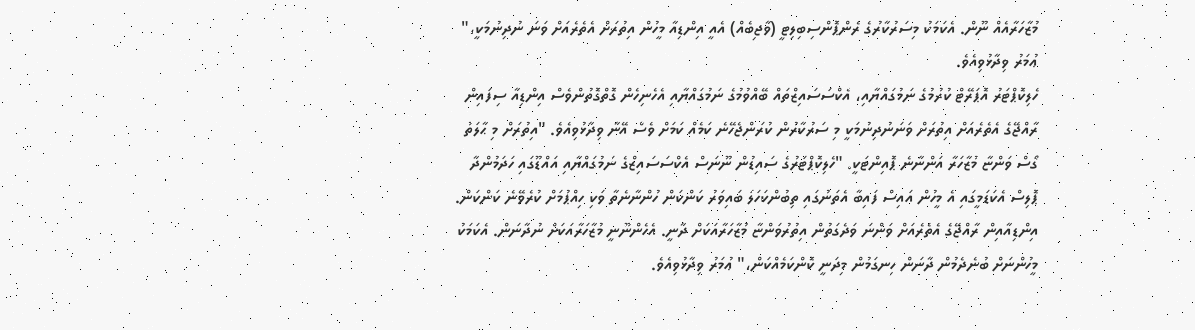މުޒާހަރާއެއް ނޫން. އެކަމަކު މިސަރުކާރުގެ ރެންޕޮންސިބިލިޓީ (ވާޖިބެއް) އެއީ އިންޑިއާ މީހުން އިތުރަށް އެތެރެއަށް ވަނަ ނުދިނުމަކީ،" ޢުމަރު ވިދާޅުވިއެވެ.
ހެލިކޮޕްޓަރު އޮޕަރޭޓް ކުރުމުގެ ނަމުގައްޔާއި، އެކްސަސައިޒްތައް ބޭއްވުމުގެ ނަމުގައްޔާއި އެހެނިހެން ގޮތްގޮތުންވެސް އިންޑިއާ ސިފައިން ރާއްޖޭގެ އެތެރެއަށް އިތުރަށް ވަނަނުދިނުމަކީ މި ސަރުކާރުން ކުރަންޖެހޭނެ ކަމެއް ކަމަށް ވެސް އޭނާ ވިދާޅުވިއެވެ. "އިތުރަށް މި ޙާލަތު ގޯސް ވަންޏާ މުޒާހަރާ އަންނާނެ ޕޮއިންޓަކީ. "ހެލިކޮޕްޓަރުގެ ސައިޑުން ނޫނަސް އެކްސަސައިޒްގެ ނަމުގައްޔާއި އައްޑޫގައި ހަދަމުންދާ ޕޮލިސް އެކަޑަމީގައި އެ މީހުން އައިސް ފައިބާ އެތަނުގައި ތިބުންކަހަލަ ބައިވަރު ކަންކަން ހުންނާނެތާ ވަކި ހިއްޕުމަށް ކުރެވޭނެ ކަންކަން. އިންޑިއާއިން ރާއްޖޭގެ އެތެރެއަށް ވަންނަ ވަދެގަތުން އިތުރުވަންޏާ މުޒާހަރާއަކަށް ދާނީ. އެހެންނޫނީ މުޒާހަރާއަކަށް ނުދާނަން. އެކަމަކު މީހުންނަށް ބުނެދެމުން ދާނަން ހިނގަމުން މިދަނީ ކޮންކަމެއްކަން،" ޢުމަރު ވިދާޅުވިއެވެ.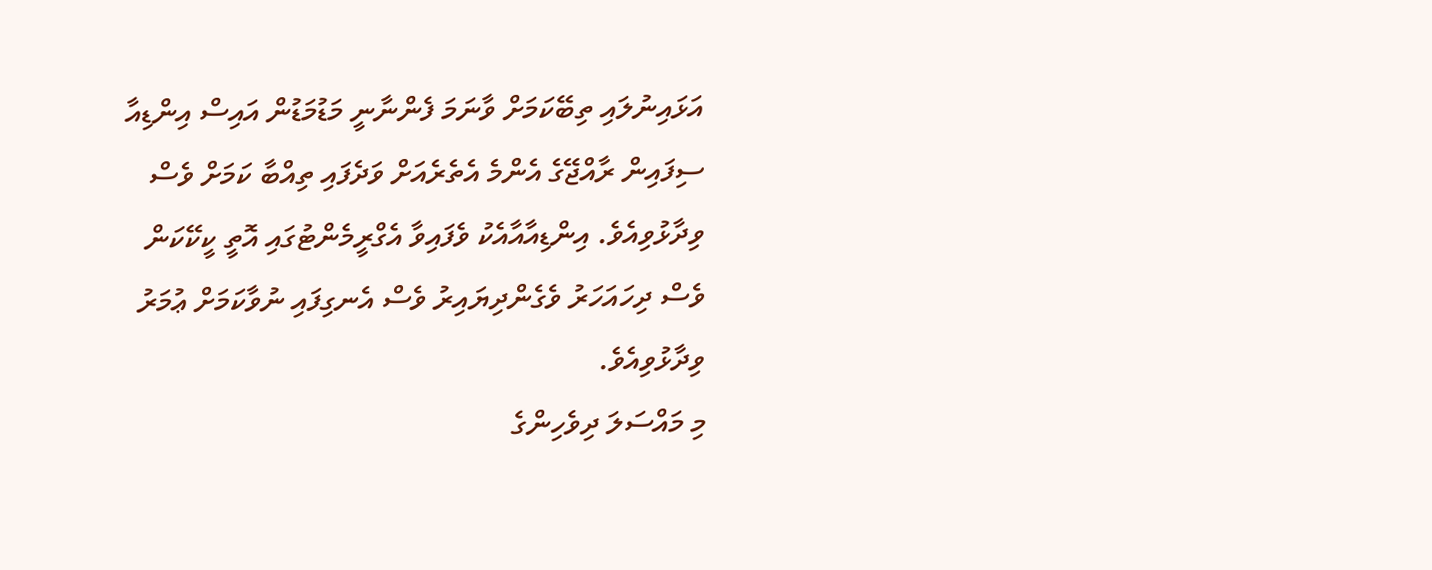އަޅައިނުލައި ތިބޭކަމަށް ވާނަމަ ފެންނާނީ މަޑުމަޑުން އައިސް އިންޑިއާ ސިފައިން ރާއްޖޭގެ އެންމެ އެތެރެއަށް ވަދެފައި ތިއްބާ ކަމަށް ވެސް ވިދާޅުވިއެވެ. އިންޑިއާއާއެކު ވެފައިވާ އެގްރީމެންޓުގައި އޮތީ ކީކޭކަން ވެސް ދިހައަހަރު ވެގެންދިޔައިރު ވެސް އެނގިފައި ނުވާކަމަށް ޢުމަރު ވިދާޅުވިއެވެ.
މި މައްސަލަ ދިވެހިންގެ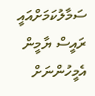ސަމާލުކަމަށްއައީ ރައީސް ޔާމީން އެމީހުންނަށް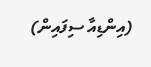(އިންޑިއާ ސިފައިން)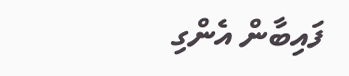ފައިބާން އެންގި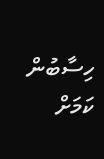ހިސާބުން ކަމަށް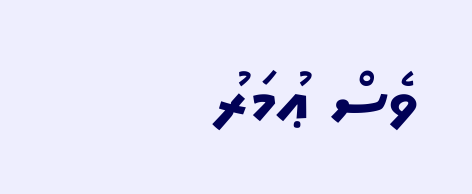ވެސް ޢުމަރު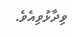ވިދާޅުވިއެވެ.